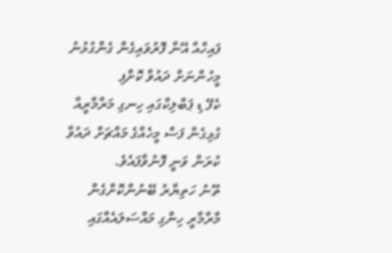ފައިހްއާ އޭނާ ފޮރުވައިގެން ގެންގުޅުނު މީހުންނަށް ދައުވާ ކޮށްފި
ކެފޭ ޑި ޕަބްލިކްގައި ހިނގި މަރާމާރީއާ ގުޅިގެން ފަސް މީހެއްގެ މައްޗަށް ދައުވާ ކުރަން ވަނީ ފޮނުވާފައެވެ.
ތޫނު ހަތިޔާރު ބޭނުންކޮށްގެން މާރާމާރީ ހިންގި މައްސަލައެއްގައި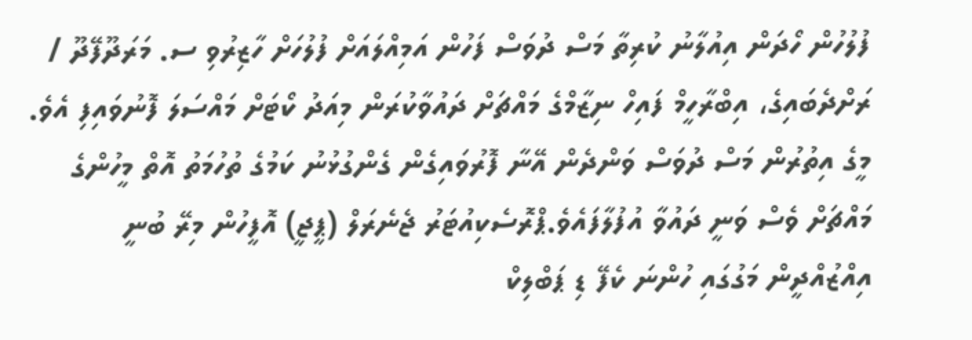ފުލުހުން ހޯދަން އިއުލާނު ކުރިތާ މަސް ދުވަސް ފަހުން އަމިއްލައަށް ފުލުހަށް ހާޒިރުވި ސ. މަރަދޫފޭދޫ / ރަށްދެބައިގެ، އިބްރާހީމް ފައިހް ނިޒާމްގެ މައްޗަށް ދައުވާކުރަން މިއަދު ކޯޓަށް މައްސަލަ ފޮނުވައިފި އެވެ.
މީގެ އިތުރުން މަސް ދުވަސް ވަންދެން އޭނާ ފޮރުވައިގެން ގެންގުޅުނު ކަމުގެ ތުހުމަތު އޮތް މީހުންގެ މައްޗަށް ވެސް ވަނީ ދައުވާ އުފުލާފައެވެ.ޕްރޮސެކިއުޓަރު ޖެނެރަލް (ޕީޖީ) އޮފީހުން މިރޭ ބުނީ އިއްޒުއްދީން މަގުގައި ހުންނަ ކެފޭ ޑި ޕަބްލިކް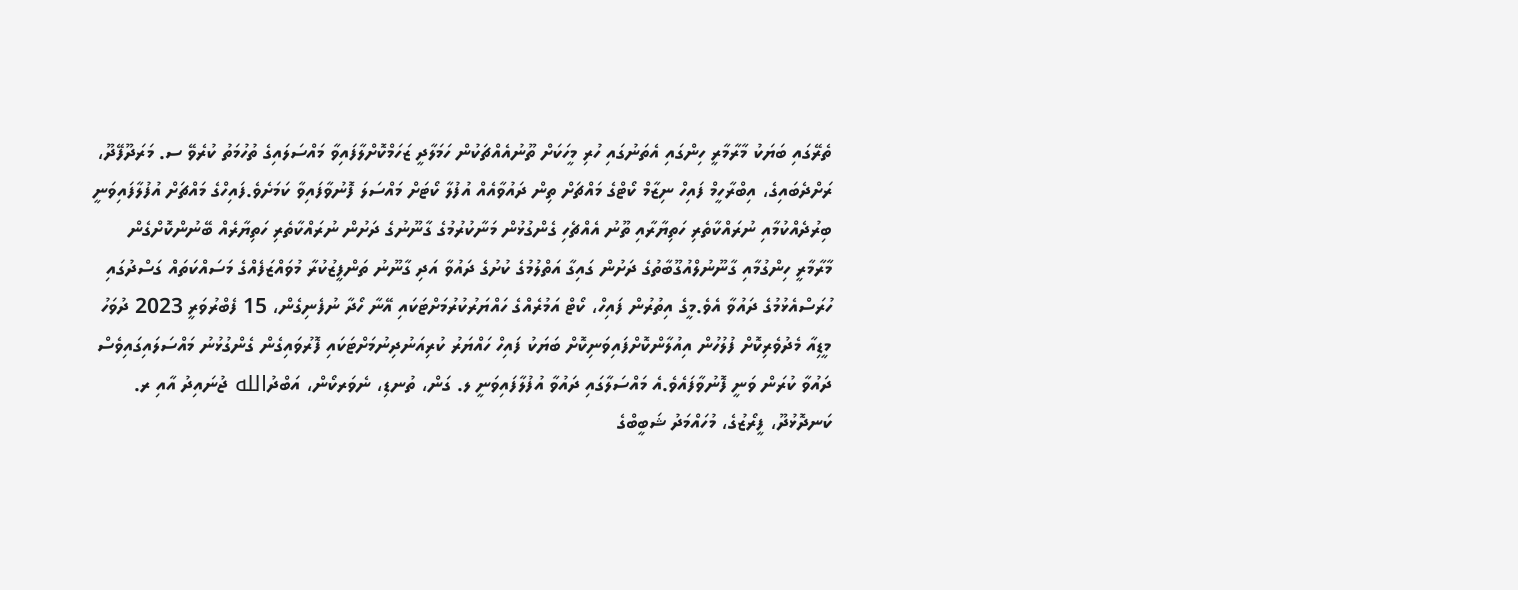ތެރޭގައި ބަޔަކު މާރާމާރީ ހިންގައި އެތަނުގައި ހުރި މީހަކަށް ތޫނުއެއްޗަކުން ހަމަލާދީ ޒަހަމްކޮށްލާފައިވާ މައްސަލައިގެ ތުހުމަތު ކުރެވޭ ސ. މަރަދޫފޭދޫ، ރަށްދެބައިގެ، އިބްރާހީމް ފައިހް ނިޒާމް ކޯޓްގެ މައްޗަށް ތިން ދައުވާއެއް އުފުލާ ކޯޓަށް މައްސަލަ ފޮނުވާފައިވާ ކަމަށެވެ.ފައިހްގެ މައްޗަށް އުފުލާފައިވަނީ ބިރުދެއްކުމާއި ނުރައްކާތެރި ހަތިޔާރާއި ތޫނު އެއްޗެހި ގެންގުޅުން މަނާކުރުމުގެ ގާނޫނުގެ ދަށުން ނުރައްކާތެރި ހަތިޔާރެއް ބޭނުންކޮށްގެން މާރާމާރީ ހިންގުމާއި ގާނޫނުލްއުގޫބާތުގެ ދަށުން ގައިގާ އަތްލުމުގެ ކުށުގެ ދައުވާ އަދި ގާނޫނު ތަންފީޒުކުރާ މުވައްޒަފެއްގެ މަސައްކަތައް ގަސްދުގައި ހުރަސްއެޅުމުގެ ދައުވާ އެވެ.މީގެ އިތުރުން ފައިހް، ކޯޓް އަމުރެއްގެ ހައްޔަރުކުރުމަށްޓަކައި އޭނާ ހޯދާ ނުފެނިގެން، 15 ފެބްރުވަރީ 2023 ދުވަހު މީޑިއާ މެދުވެރިކޮށް ފުލުހުން އިއުލާންކޮށްފައިވަނިކޮށް ބަޔަކު ފައިހް ހައްޔަރު ކުރިއަނުދިނުމަށްޓަކައި ފޮރުވައިގެން ގެންގުޅުނު މައްސަލައިގައިވެސް ދައުވާ ކުރަން ވަނީ ފޮނުވާފައެވެ.އެ މައްސަލާގައި ދައުވާ އުފުލާފައިވަނީ ލ. ގަން، ތުނޑި، ނެވަރކޯން، އަބްދުالله ޖުނައިދު އާއި ރ. ކަނދޮޅުދޫ، ފީރޯޒުގެ، މުހައްމަދު ޝަބީބްގެ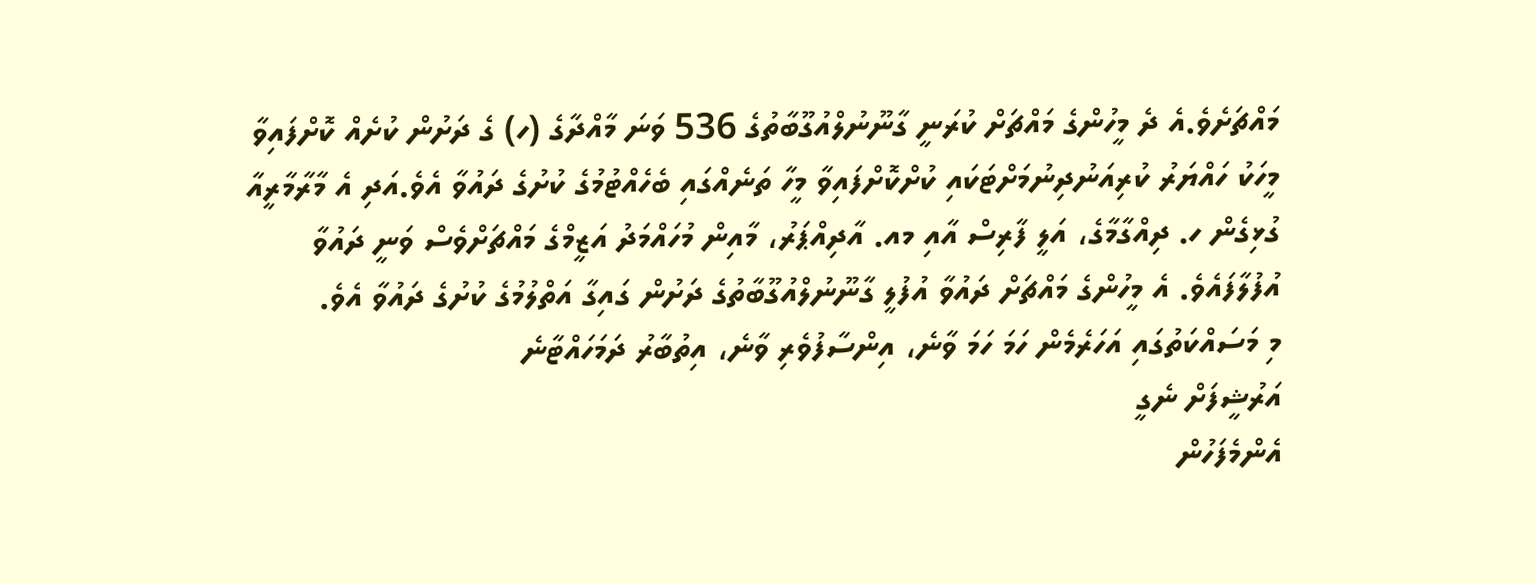މައްޗަށެވެ.އެ ދެ މީހުންގެ މައްޗަށް ކުރަނީ ގާނޫނުލްއުގޫބާތުގެ 536 ވަނަ މާއްދާގެ (ހ) ގެ ދަށުން ކުށެއް ކޮށްފައިވާ މީހަކު ހައްޔަރު ކުރިއަނުދިނުމަށްޓަކައި ކުށްކޮށްފައިވާ މީހާ ތަނެއްގައި ބެހެއްޓުމުގެ ކުށުގެ ދައުވާ އެވެ.އަދި އެ މާރާމާރީއާ ގުޅިގެން ހ. ދިއްގާމާގެ، އަލީ ފާރިސް އާއި މއ. އާދިއްޕަރު، މާއިން މުހައްމަދު އަޒީމްގެ މައްޗަށްވެސް ވަނީ ދައުވާ އުފުލާފައެވެ. އެ މީހުންގެ މައްޗަށް ދައުވާ އުފުލީ ގާނޫނުލްއުގޫބާތުގެ ދަށުން ގައިގާ އަތްލުމުގެ ކުށުގެ ދައުވާ އެވެ.
މި މަސައްކަތުގައި އަހަރެމެން ހަމަ ހަމަ ވާނެ، އިންސާފުވެރި ވާނެ، އިތުބާރު ދަމަހައްޓާނެ
އަރުޝީފަށް ނެގީ
އެންމެފަހުން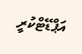އަޕްޑޭޓްކުރީ